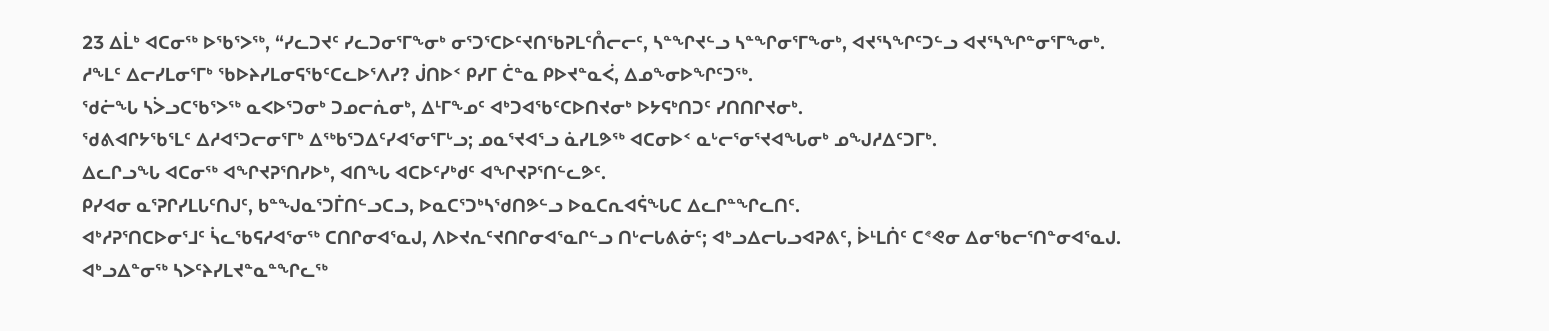23 ᐃᒫᒃ ᐊᑕᓂᖅ ᐅᖃᕐᐳᖅ, “ᓯᓚᑐᔪᑦ ᓯᓚᑐᓂᕐᒥᖕᓂᒃ ᓂᕐᑐᕐᑕᐅᑦᔪᑎᖃᕈᒪᑦᑍᓕᓕᑦ, ᓴᓐᖏᔪᓪᓗ ᓴᓐᖏᓂᕐᒥᖕᓂᒃ, ᐊᔪᕐᓴᖏᑦᑐᓪᓗ ᐊᔪᕐᓴᖏᓐᓂᕐᒥᖕᓂᒃ.
ᓱᖕᒪᑦ ᐃᓕᓯᒪᓂᕐᒥᒃ ᖃᐅᔨᓯᒪᓂᕋᖃᑦᑕᓚᐅᕐᐱᓯ? ᒎᑎᐅᑉ ᑭᓯᒥ ᑖᓐᓇ ᑭᐅᔪᓐᓇᐹ, ᐃᓄᖕᓂᐅᖏᑦᑐᖅ.
ᖁᓖᖓ ᓴᐴᓗᑕᖃᕐᐳᖅ ᓇᐸᐅᕐᑐᓂᒃ ᑐᓄᓕᕇᓂᒃ, ᐃᒻᒥᖕᓄᑦ ᐊᒃᑐᐊᖃᑦᑕᐅᑎᔪᓂᒃ ᐅᔭᕋᒃᑎᑐᑦ ᓯᑎᑎᒋᔪᓂᒃ.
ᖁᕕᐊᒋᔭᖃᕐᒪᑦ ᐃᓱᐊᕐᑐᓕᓂᕐᒥᒃ ᐃᖅᑲᕐᑐᐃᑦᓯᐊᕐᓂᕐᒥᒡᓗ; ᓄᓇᕐᔪᐊᕐᓗ ᓈᓯᒪᕗᖅ ᐊᑕᓂᐅᑉ ᓇᒡᓕᕐᓂᕐᔪᐊᖓᓂᒃ ᓄᖑᓱᐃᑦᑐᒥᒃ.
ᐃᓚᒋᓗᖓ ᐊᑕᓂᖅ ᐊᖏᔪᕈᕐᑎᓯᐅᒃ, ᐊᑎᖓ ᐊᑕᐅᑦᓯᒃᑯᑦ ᐊᖏᔪᕈᕐᑎᓪᓚᕗᑦ.
ᑭᓯᐊᓂ ᓇᕐᕈᒋᓯᒪᒐᑦᑎᒍᑦ, ᑲᓐᖑᓇᕐᑐᒦᑎᓪᓗᑕᓗ, ᐅᓇᑕᕐᑐᒃᓴᖁᑎᕗᓪᓗ ᐅᓇᑕᕆᐊᕌᖓᑕ ᐃᓚᒋᓐᖏᓚᑎᑦ.
ᐊᒃᓱᕈᕐᑎᑕᐅᓂᕐᒧᑦ ᓵᓚᖃᕋᓱᐊᕐᓂᖅ ᑕᑎᒋᓂᐊᕐᓇᒍ, ᐱᐅᔪᕆᑦᔪᑎᒋᓂᐊᕐᓇᒋᓪᓗ ᑎᒡᓕᒐᕕᓃᑦ; ᐊᒃᓗᐃᓕᒐᓗᐊᕈᕕᑦ, ᐆᒻᒪᑏᑦ ᑕᕝᕙᓂ ᐃᓂᖃᓕᕐᑎᓐᓂᐊᕐᓇᒍ.
ᐊᒃᓗᐃᓐᓂᖅ ᓴᐳᑦᔨᓯᒪᔪᓐᓇᓐᖏᓚᖅ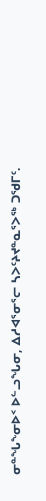ᓂᓐᖓᖕᓂᐅᑉ ᐅᓪᓗᖓᓂ, ᐃᓱᐊᕐᓂᕐᓕ ᓴᐳᑦᔨᔪᓐᓇᕐᐳᖅ ᑐᖁᒥᑦ.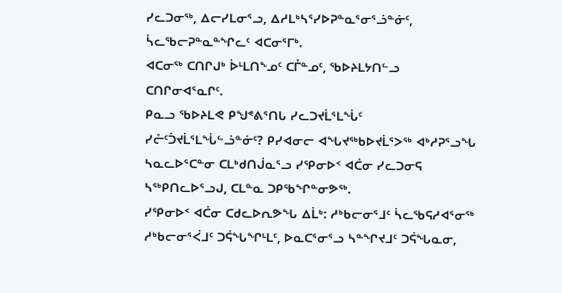ᓯᓚᑐᓂᖅ, ᐃᓕᓯᒪᓂᕐᓗ, ᐃᓱᒪᒃᓴᕐᓯᐅᕈᓐᓇᕐᓂᕐᓘᓐᓃᑦ, ᓵᓚᖃᓕᕈᓐᓇᓐᖏᓚᑦ ᐊᑕᓂᕐᒥᒃ.
ᐊᑕᓂᖅ ᑕᑎᒋᒍᒃ ᐆᒻᒪᑎᖕᓄᑦ ᑕᒤᓐᓄᑦ, ᖃᐅᔨᒪᔭᑎᓪᓗ ᑕᑎᒋᓂᐊᕐᓇᒋᑦ.
ᑭᓇᓗ ᖃᐅᔨᒪᕙ ᑭᖑᕝᕕᕐᑎᒐ ᓯᓚᑐᔪᒫᕐᒪᖔᑦ ᓯᓔᑦᑑᔪᒫᕐᒪᖔᓪᓘᓐᓃᑦ? ᑭᓯᐊᓂᓕ ᐊᖓᔪᖅᑲᐅᔪᒫᕐᐳᖅ ᐊᒃᓱᕈᕐᓗᖓ ᓴᓇᓚᐅᕐᑕᓐᓂ ᑕᒪᒃᑯᑎᒎᓇᕐᓗ ᓯᕿᓂᐅᑉ ᐊᑖᓂ ᓯᓚᑐᓂᕋ ᓴᖅᑭᑎᓚᐅᕐᓗᒍ, ᑕᒪᓐᓇ ᑐᑭᖃᖏᓐᓂᕗᖅ.
ᓯᕿᓂᐅᑉ ᐊᑖᓂ ᑕᑯᓚᐅᕆᕗᖓ ᐃᒫᒃ: ᓱᒃᑲᓕᓂᕐᒧᑦ ᓵᓚᖃᕋᓱᐊᕐᓂᖅ ᓱᒃᑲᓕᓂᕐᐹᒧᑦ ᑐᕌᖓᖏᒻᒪᑦ, ᐅᓇᑕᕐᓂᕐᓗ ᓴᓐᖏᔪᒧᑦ ᑐᕌᖓᓇᓂ,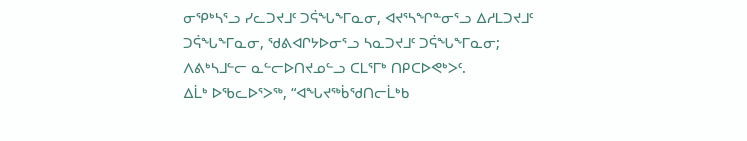ᓂᕿᒃᓴᕐᓗ ᓯᓚᑐᔪᒧᑦ ᑐᕌᖓᖕᒥᓇᓂ, ᐊᔪᕐᓴᖏᓐᓂᕐᓗ ᐃᓱᒪᑐᔪᒧᑦ ᑐᕌᖓᖕᒥᓇᓂ, ᖁᕕᐊᒋᔭᐅᓂᕐᓗ ᓴᓇᑐᔪᒧᑦ ᑐᕌᖓᖕᒥᓇᓂ; ᐱᕕᒃᓴᒧᓪᓕ ᓇᓪᓕᐅᑎᔪᓄᓪᓗ ᑕᒪᕐᒥᒃ ᑎᑭᑕᐅᕙᒃᐳᑦ.
ᐃᒫᒃ ᐅᖃᓚᐅᕐᐳᖅ, “ᐊᖓᔪᖅᑳᖁᑎᓕᒫᒃᑲ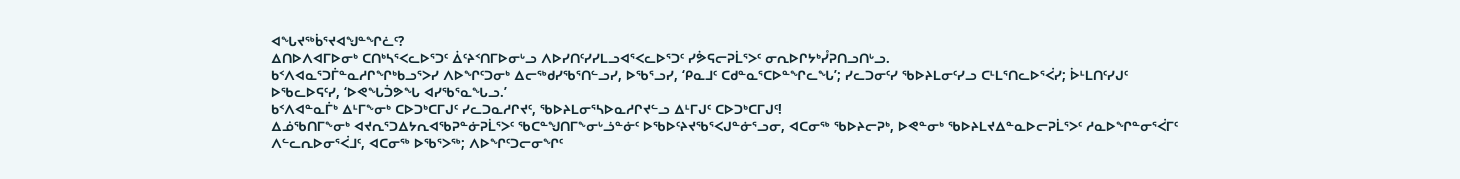ᐊᖓᔪᖅᑳᕐᔪᐊᖑᓐᖏᓛᑦ?
ᐃᑎᐅᐱᐊᒥᐅᓂᒃ ᑕᑎᒃᓴᕐᐸᓚᐅᕐᑐᑦ ᐄᑦᔨᑉᑎᒥᐅᓂᒡᓗ ᐱᐅᓯᑎᑦᓯᓯᒪᓗᐊᕐᐸᓚᐅᕐᑐᑦ ᓯᕘᕋᓕᕈᒫᕐᐳᑦ ᓂᕆᐅᒋᔭᒃᓮᕈᑎᓗᑎᒡᓗ.
ᑲᑉᐱᐊᓇᕐᑐᒦᓐᓇᓱᒋᖏᒃᑲᓗᕐᐳᓯ ᐱᐅᖏᑦᑐᓂᒃ ᐃᓕᖅᑯᓯᖃᕐᑎᓪᓗᓯ, ᐅᖃᕐᓗᓯ, ‘ᑭᓇᒧᑦ ᑕᑯᓐᓇᕐᑕᐅᓐᖏᓚᖓ’; ᓯᓚᑐᓂᑦᓯ ᖃᐅᔨᒪᓂᑦᓯᓗ ᑕᒻᒪᕐᑎᓚᐅᕐᐹᓯ; ᐆᒻᒪᑎᑦᓯᒍᑦ ᐅᖃᓚᐅᕋᑦᓯ, ‘ᐅᕙᖓᑑᕗᖓ ᐊᓯᖃᕐᓇᖓᓗ.’
ᑲᑉᐱᐊᓐᓇᒦᒃ ᐃᒻᒥᖕᓂᒃ ᑕᐅᑐᒃᑕᒥᒍᑦ ᓯᓚᑐᓇᓱᒋᔪᑦ, ᖃᐅᔨᒪᓂᕐᓴᐅᓇᓱᒋᔪᓪᓗ ᐃᒻᒥᒍᑦ ᑕᐅᑐᒃᑕᒥᒍᑦ!
ᐃᓅᖃᑎᒥᖕᓂᒃ ᐊᔪᕆᕐᑐᐃᔭᕆᐊᖃᕈᓐᓃᕈᒫᕐᐳᑦ ᖃᑕᓐᖑᑎᒥᖕᓂᒡᓘᓐᓃᑦ ᐅᖃᐅᑦᔨᔪᖃᕐᐸᒍᓐᓃᕐᓗᓂ, ᐊᑕᓂᖅ ᖃᐅᔨᓕᕈᒃ, ᐅᕙᓐᓂᒃ ᖃᐅᔨᒪᔪᐃᓐᓇᐅᓕᕈᒫᕐᐳᑦ ᓱᓇᐅᖏᓐᓂᕐᐹᒥᑦ ᐱᓪᓚᕆᐅᓂᕐᐹᒧᑦ, ᐊᑕᓂᖅ ᐅᖃᕐᐳᖅ; ᐱᐅᖏᑦᑐᓕᓂᖏᑦ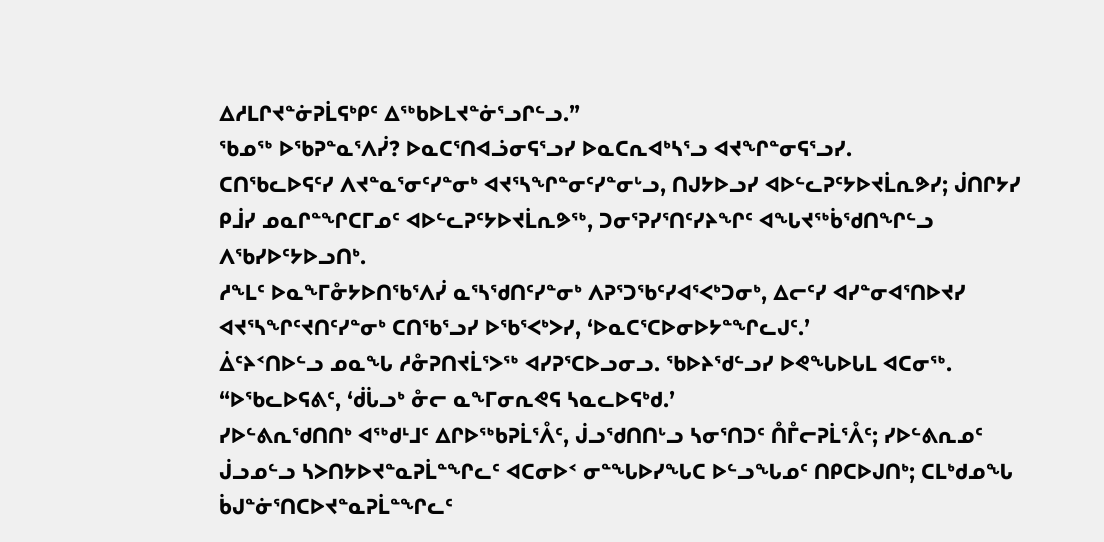ᐃᓱᒪᒋᔪᓐᓃᕈᒫᕋᒃᑭᑦ ᐃᖅᑲᐅᒪᔪᓐᓃᕐᓗᒋᓪᓗ.”
ᖃᓄᖅ ᐅᖃᕈᓐᓇᕐᐱᓰ? ᐅᓇᑕᕐᑎᐊᓘᓂᕋᕐᓗᓯ ᐅᓇᑕᕆᐊᒃᓴᕐᓗ ᐊᔪᖏᓐᓂᕋᕐᓗᓯ.
ᑕᑎᖃᓚᐅᕋᑦᓯ ᐱᔪᓐᓇᕐᓂᑦᓯᓐᓂᒃ ᐊᔪᕐᓴᖏᓐᓂᑦᓯᓐᓂᒡᓗ, ᑎᒍᔭᐅᓗᓯ ᐊᐅᓪᓚᕈᑦᔭᐅᔪᒫᕆᕗᓯ; ᒎᑎᒋᔭᓯ ᑭᒨᓯ ᓄᓇᒋᓐᖏᑕᒥᓄᑦ ᐊᐅᓪᓚᕈᑦᔭᐅᔪᒫᕆᕗᖅ, ᑐᓂᕐᕈᓯᕐᑎᑦᓯᔨᖏᑦ ᐊᖓᔪᖅᑳᖁᑎᖏᓪᓗ ᐱᖃᓯᐅᑦᔭᐅᓗᑎᒃ.
ᓱᖕᒪᑦ ᐅᓇᖕᒥᓁᔭᐅᑎᖃᕐᐱᓰ ᓇᕐᓴᖁᑎᑦᓯᓐᓂᒃ ᐱᕈᕐᑐᖃᑦᓯᐊᕐᐸᒃᑐᓂᒃ, ᐃᓕᑦᓯ ᐊᓯᓐᓂᐊᕐᑎᐅᔪᓯ ᐊᔪᕐᓴᖏᑦᔪᑎᑦᓯᓐᓂᒃ ᑕᑎᖃᕐᓗᓯ ᐅᖃᕐᐸᒃᐳᓯ, ‘ᐅᓇᑕᕐᑕᐅᓂᐅᔭᓐᖏᓚᒍᑦ.’
ᐄᑦᔨᑉᑎᐅᓪᓗ ᓄᓇᖓ ᓱᓁᕈᑎᔪᒫᕐᐳᖅ ᐊᓯᕈᕐᑕᐅᓗᓂᓗ. ᖃᐅᔨᖁᓪᓗᓯ ᐅᕙᖓᐅᒐᒪ ᐊᑕᓂᖅ. “ᐅᖃᓚᐅᕋᕕᑦ, ‘ᑰᒑᓗᒃ ᓁᓕ ᓇᖕᒥᓂᕆᕙᕋ ᓴᓇᓚᐅᕋᒃᑯ.’
ᓯᐅᓪᕕᕆᖁᑎᑎᒃ ᐊᖅᑯᒻᒧᑦ ᐃᒋᐅᖅᑲᕈᒫᕐᐰᑦ, ᒎᓗᖁᑎᑎᒡᓗ ᓴᓂᕐᑎᑐᑦ ᑍᒤᓕᕈᒫᕐᐰᑦ; ᓯᐅᓪᕕᕆᓄᑦ ᒎᓗᓄᓪᓗ ᓴᐳᑎᔭᐅᔪᓐᓇᕈᒫᓐᖏᓚᑦ ᐊᑕᓂᐅᑉ ᓂᓐᖓᐅᓯᖓᑕ ᐅᓪᓗᖓᓄᑦ ᑎᑭᑕᐅᒍᑎᒃ; ᑕᒪᒃᑯᓄᖓ ᑳᒍᓐᓃᕐᑎᑕᐅᔪᓐᓇᕈᒫᓐᖏᓚᑦ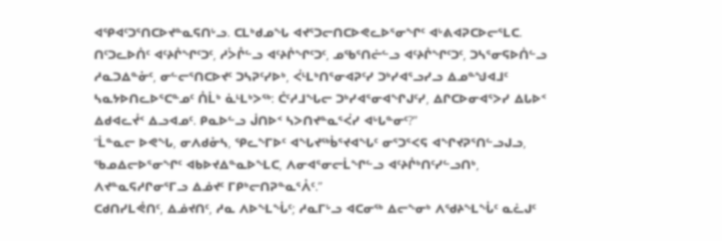ᐊᕿᐊᑦᑐᕐᑎᑕᐅᔪᓐᓇᕋᑎᒡᓗ. ᑕᒪᒃᑯᓄᖓ ᐊᔪᕐᑐᓕᑎᑕᐅᕙᓚᐅᕐᓂᖏᑦ ᐊᒡᕕᐊᕈᑕᐅᓕᕐᒪᑕ.
ᑎᑦᑐᓚᐅᑏᑦ ᐊᑦᔨᒌᖏᑦᑐᑦ, ᓱᐴᒊᓪᓗ ᐊᑦᔨᒌᖏᑦᑐᑦ, ᓄᖃᕐᑎᓖᓪᓗ ᐊᑦᔨᒌᖏᑦᑐᑦ, ᑐᓴᕐᓂᕋᐅᑏᓪᓗ ᓱᓇᑐᐃᓐᓁᑦ, ᓂᓪᓕᕐᑎᑕᐅᔪᑦ ᑐᓴᕈᑦᓯᐅᒃ, ᐹᒻᒪᒃᑎᕐᓂᐊᕈᑦᓯ ᑐᒃᓯᐊᕐᓗᓯᓗ ᐃᓄᓐᖑᐊᒧᑦ ᓴᓇᔭᐅᑎᓚᐅᕐᑕᓐᓄᑦ ᑍᒫᒃ ᓈᒻᒪᒃᐳᖅ: ᑖᑦᓱᒧᖓᓕ ᑐᒃᓯᐊᕐᓂᐊᖏᒍᑦᓯ, ᐃᒋᑕᐅᓂᐊᕐᐳᓯ ᐃᒐᐅᑉ ᐃᑯᐊᓚᔫᑉ ᐃᓗᐊᓄᑦ. ᑭᓇᐅᓪᓗ ᒎᑎᐅᑉ ᓴᐳᑎᔪᓐᓇᕐᐹᓯ ᐊᒡᒐᓐᓂᑦ?”
“ᒫᓐᓇᓕ ᐅᕙᖓ, ᓂᐱᑯᓁᓴ, ᕿᓚᖕᒥᐅᑦ ᐊᖓᔪᖅᑳᕐᔪᐊᖓᑦ ᓂᕐᑐᕐᐸᕋ ᐊᖏᔪᕈᕐᑎᓪᓗᒍᓗ, ᖃᓄᐃᓕᐅᕐᓂᖏᑦ ᐊᑲᐅᔪᐃᓐᓇᐅᖕᒪᑕ, ᐱᓂᐊᕐᓂᓕᒫᖏᓪᓗ ᐊᑦᔨᒌᒃᑎᑦᓯᓪᓗᑎᒃ, ᐱᔪᓐᓇᕋᓱᒋᓂᕐᒥᓗ ᐃᓅᔪᑦ ᒥᑭᒃᓕᑎᕈᓐᓇᕐᐰᑦ.”
ᑕᑯᑎᓯᒪᕚᑎᑦ, ᐃᓅᔪᑎᑦ, ᓱᓇ ᐱᐅᖕᒪᖔᑦ; ᓱᓇᒥᒡᓗ ᐊᑕᓂᖅ ᐃᓕᖕᓂᒃ ᐱᖁᔨᖕᒪᖔᑦ ᓇᓛᒍᑦ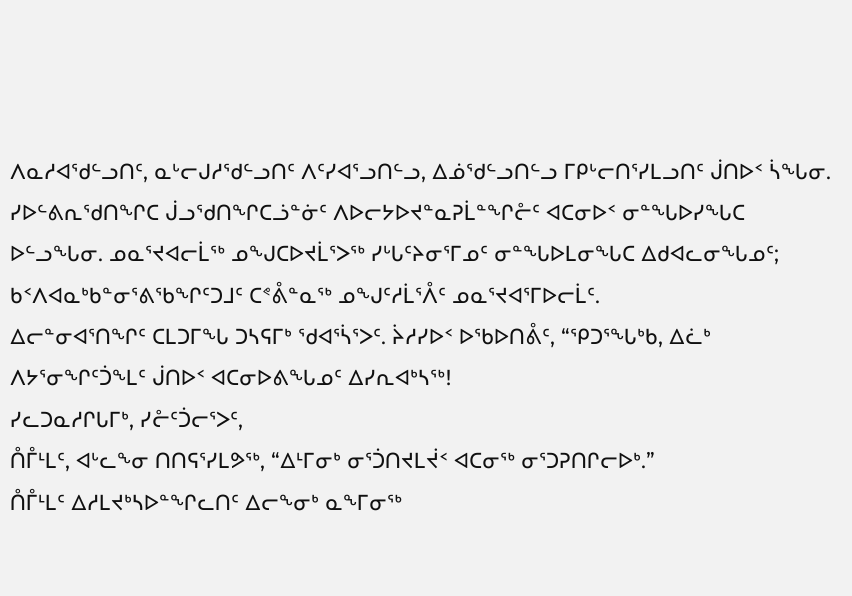ᐱᓇᓱᐊᖁᓪᓗᑎᑦ, ᓇᒡᓕᒍᓱᖁᓪᓗᑎᑦ ᐱᑦᓯᐊᕐᓗᑎᓪᓗ, ᐃᓅᖁᓪᓗᑎᓪᓗ ᒥᑭᒡᓕᑎᕐᓯᒪᓗᑎᑦ ᒎᑎᐅᑉ ᓵᖓᓂ.
ᓯᐅᓪᕕᕆᖁᑎᖏᑕ ᒎᓗᖁᑎᖏᑕᓘᓐᓃᑦ ᐱᐅᓕᔭᐅᔪᓐᓇᕈᒫᓐᖏᓔᑦ ᐊᑕᓂᐅᑉ ᓂᓐᖓᐅᓯᖓᑕ ᐅᓪᓗᖓᓂ. ᓄᓇᕐᔪᐊᓕᒫᖅ ᓄᖑᑕᐅᔪᒫᕐᐳᖅ ᓯᒡᒐᑦᔨᓂᕐᒥᓄᑦ ᓂᓐᖓᐅᒪᓂᖓᑕ ᐃᑯᐊᓚᓂᖓᓄᑦ; ᑲᑉᐱᐊᓇᒃᑲᓐᓂᕐᕕᖃᖏᑦᑐᒧᑦ ᑕᕝᕔᓐᓇᖅ ᓄᖑᑦᓱᒫᕐᐰᑦ ᓄᓇᕐᔪᐊᕐᒥᐅᓕᒫᑦ.
ᐃᓕᓐᓂᐊᕐᑎᖏᑦ ᑕᒪᑐᒥᖓ ᑐᓴᕋᒥᒃ ᖁᐊᕐᓵᕐᐳᑦ. ᔩᓱᓯᐅᑉ ᐅᖃᐅᑎᕔᑦ, “ᕿᑐᕐᖓᒃᑲ, ᐃᓛᒃ ᐱᔭᕐᓂᖏᑦᑑᖕᒪᑦ ᒎᑎᐅᑉ ᐊᑕᓂᐅᕕᖓᓄᑦ ᐃᓯᕆᐊᒃᓴᖅ!
ᓯᓚᑐᓇᓱᒋᒐᒥᒃ, ᓯᓔᑦᑑᓕᕐᐳᑦ,
ᑍᒤᒻᒪᑦ, ᐊᒡᓚᖕᓂ ᑎᑎᕋᕐᓯᒪᕗᖅ, “ᐃᒻᒥᓂᒃ ᓂᕐᑑᑎᔪᒪᔫᑉ ᐊᑕᓂᖅ ᓂᕐᑐᕈᑎᒋᓕᐅᒃ.”
ᑍᒤᒻᒪᑦ ᐃᓱᒪᔪᒃᓴᐅᓐᖏᓚᑎᑦ ᐃᓕᖕᓂᒃ ᓇᖕᒥᓂᖅ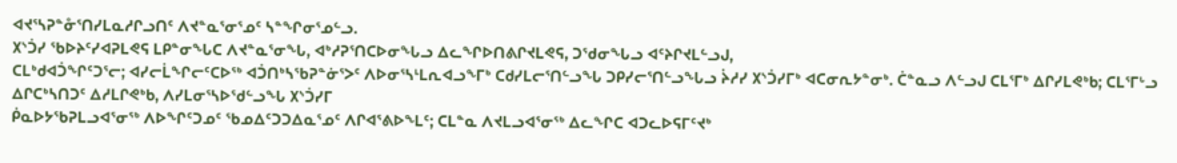ᐊᔪᕐᓴᕈᓐᓁᕐᑎᓯᒪᓇᓱᒋᓗᑎᑦ ᐱᔪᓐᓇᕐᓂᕐᓄᑦ ᓴᓐᖏᓂᕐᓄᓪᓗ.
᙭ᔅᑑᓯ ᖃᐅᔨᑦᓯᐊᕈᒪᕙᕋ ᒪᑭᓐᓂᖓᑕ ᐱᔪᓐᓇᕐᓂᖓ, ᐊᒃᓱᕈᕐᑎᑕᐅᓂᖓᓗ ᐃᓚᖏᐅᑎᕕᒋᔪᒪᕙᕋ, ᑐᖁᓂᖓᓗ ᐊᑦᔨᒋᔪᒪᓪᓗᒍ,
ᑕᒪᒃᑯᐊᑑᖏᑦᑐᕐᓕ; ᐊᓯᓕᒫᖏᓕᑦᑕᐅᖅ ᐊᑑᑎᒃᓴᖃᕈᓐᓃᕐᐳᑦ ᐱᐅᓂᕐᓴᒻᒪᕆᐊᓗᖕᒥᒃ ᑕᑯᓯᒪᓕᕐᑎᓪᓗᖓ ᑐᑭᓯᓕᕐᑎᓪᓗᖓᓗ ᔩᓱᓯ ᙭ᔅᑑᓯᒥᒃ ᐊᑕᓂᕆᔭᓐᓂᒃ. ᑖᓐᓇᓗ ᐱᓪᓗᒍ ᑕᒪᕐᒥᒃ ᐃᒋᓯᒪᕙᒃᑲ; ᑕᒪᕐᒥᒡᓗ ᐃᒋᑕᒃᓴᑎᑐᑦ ᐃᓱᒪᒋᕙᒃᑲ, ᐱᓯᒪᓂᕐᓴᐅᖁᓪᓗᖓ ᙭ᔅᑑᓯᒥ
ᑮᓇᐅᔭᖃᕈᒪᓗᐊᕐᓂᖅ ᐱᐅᖏᑦᑐᓄᑦ ᖃᓄᐃᑦᑐᑐᐃᓇᕐᓄᑦ ᐱᒋᐊᕐᕕᐅᖕᒪᑦ; ᑕᒪᓐᓇ ᐱᔪᒪᓗᐊᕐᓂᖅ ᐃᓚᖏᑕ ᐊᑐᓚᐅᕋᒥᑦᔪᒃ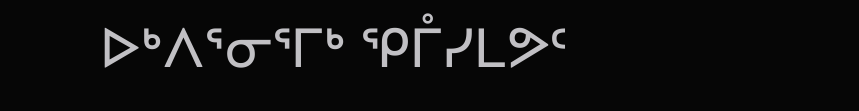ᐅᒃᐱᕐᓂᕐᒥᒃ ᕿᒤᓯᒪᕗᑦ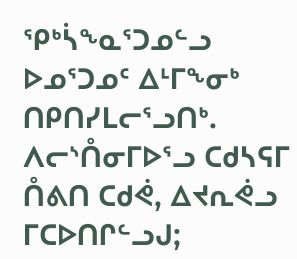ᕿᒃᓵᖕᓇᕐᑐᓄᓪᓗ ᐅᓄᕐᑐᓄᑦ ᐃᒻᒥᖕᓂᒃ ᑎᑭᑎᓯᒪᓕᕐᓗᑎᒃ.
ᐱᓕᔅᑍᓂᒥᐅᕐᓗ ᑕᑯᓴᕋᒥ ᑍᕕᑎ ᑕᑯᕚ, ᐃᔪᕆᕚᓗ ᒥᑕᐅᑎᒋᓪᓗᒍ;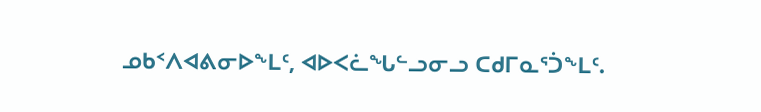ᓄᑲᑉᐱᐊᕕᓂᐅᖕᒪᑦ, ᐊᐅᐸᓛᖓᓪᓗᓂᓗ ᑕᑯᒥᓇᕐᑑᖕᒪᑦ.